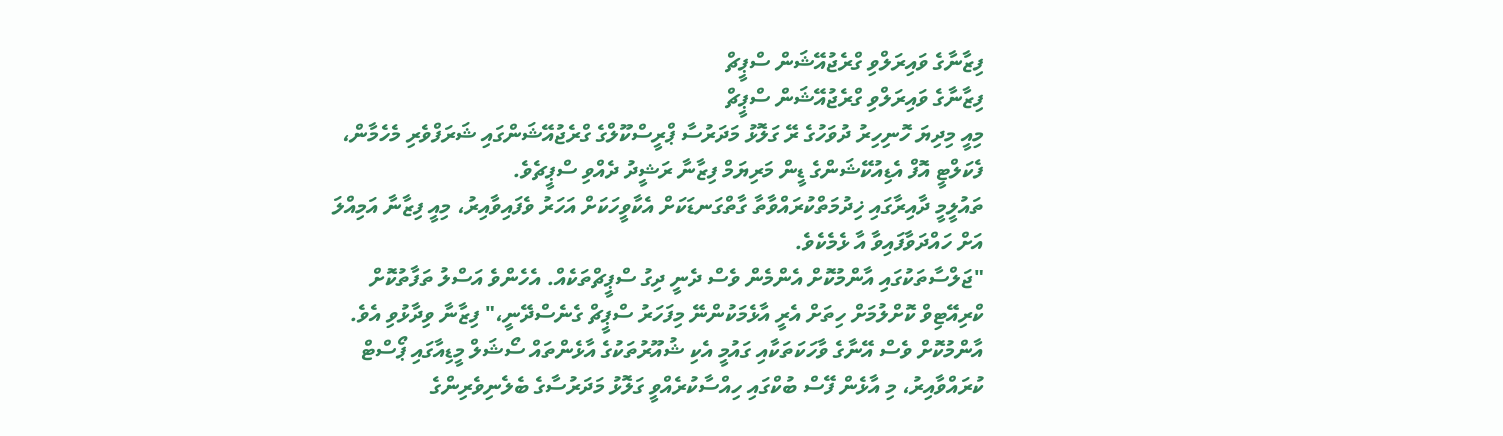ފިޒާނާގެ ވައިރަލްވި ގްރެޖުއޭޝަން ސްޕީޗް
ފިޒާނާގެ ވައިރަލްވި ގްރެޖުއޭޝަން ސްޕީޗް
މިއީ މިދިޔަ ހޮނިހިރު ދުވަހުގެ ރޭ ގަލޮޅު މަދަރުސާ ޕްރީސްކޫލްގެ ގްރެޖުއޭޝަންގައި ޝަރަފްވެރި މެހެމާން، ފެކަލްޓީ އޮފް އެޑިއުކޭޝަންގެ ޑީން މަރިޔަމް ފިޒާނާ ރަޝީދު ދެއްވި ސްޕީޗެވެ.
ތައުލީމީ ދާއިރާގައި ޚިދުމަތްކުރައްވާތާ ގާތްގަނޑަކަށް އެކާވީހަކަށް އަހަރު ވެފައިވާއިރު، މިއީ ފިޒާނާ އަމިއްލަ އަށް ހައްދަވާފައިވާ އާ ޅެމެކެވެ.
"ޖަލްސާތަކުގައި އާންމުކޮށް އެންމެން ވެސް ދެނީ ދިގު ސްޕީޗްތަކެއް. އެހެންވެ އަސްލު ތަފާތުކޮށް ކްރިއޭޓިވް ކޮށްލުމަށް ހިތަށް އެރީ އާޅެމަކުންނޭ މިފަހަރު ސްޕީޗް ގެނެސްދޭނީ،" ފިޒާނާ ވިދާޅުވި އެވެ.
އާންމުކޮށް ވެސް އޭނާގެ ވާހަކަތަކާއި ގައުމީ އެކި ޝުއޫރުތަކުގެ އާޅެންތައް ސޯޝަލް މީޑިއާގައި ޕޯސްޓް ކުރައްވާއިރު، މި އާޅެން ފޭސް ބުކްގައި ހިއްސާކުރެއްވީ ގަލޮޅު މަދަރުސާގެ ބެލެނިވެރިންގެ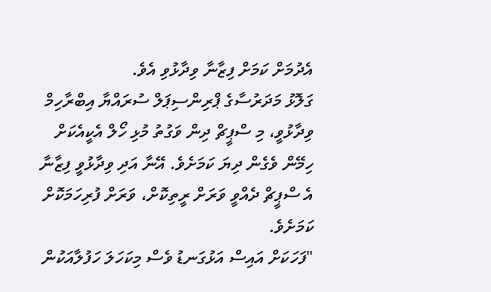އެދުމަށް ކަމަށް ފިޒާނާ ވިދާޅުވި އެވެ.
ގަލޮޅު މަދަރުސާގެ ޕްރިންސިޕަލް ސުރައްޔާ އިބްރާހިމް ވިދާޅުވީ، މި ސްޕީޗް ދިން ވަގުތު މުޅި ހޯލް އެކީއެކަށް ހިމޭން ވެގެން ދިޔަ ކަމަށެވެ. އޭނާ އަދި ވިދާޅުވީ ފިޒާނާ އެ ސްޕީޗް ދެއްވީ ވަރަށް ރީތިކޮށް، ވަރަށް ފުރިހަމަކޮށް ކަމަށެވެ.
"ފަހަކަށް އައިސް އަޅުގަނޑު ވެސް މިކަހަލަ ހަފުލާއަކުން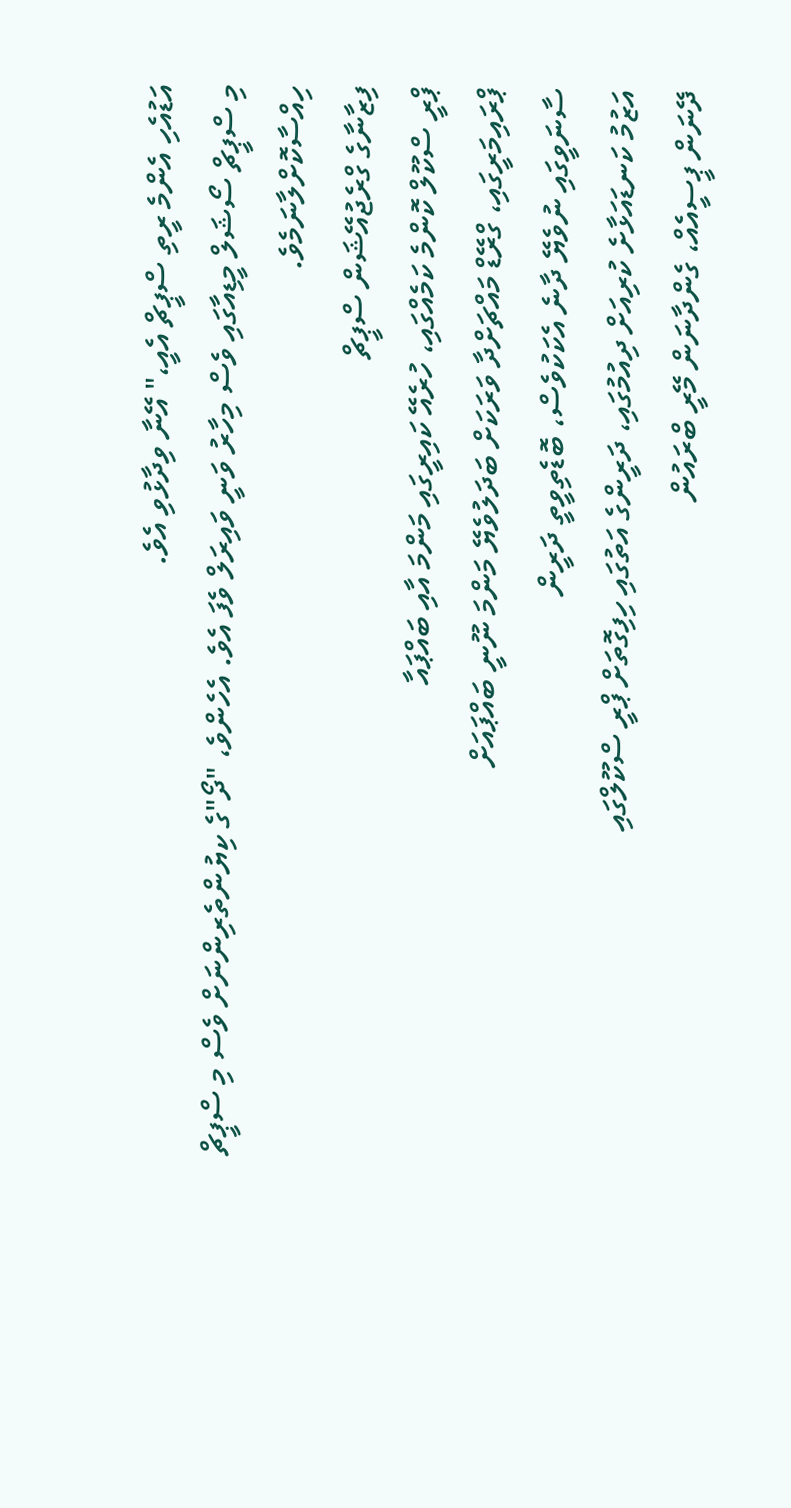އަޑުއެހި އެންމެ ރީތި ސްޕީޗް އެއީ،" އޭނާ ވިދާޅުވި އެވެ.
މި ސްޕީޗް ސޯޝަލް މީޑިއާގައި ވެސް މިހާރު ވަނީ ވައިރަލް ވެފަ އެވެ. އެހެންވެ، "ދޯ"ގެ ކިޔުންތެރިންނަށް ވެސް މި ސްޕީޗް ހިއްސާކޮށްލާނަމެވެ.
ފިޒާނާގެ ގްރެޖުއޭޝަން ސްޕީޗް
ޕްރީ ސްކޫލް ކޮންމެ ކަމެއްގައި، ހުރެއޭ ކައިރީގައި މަންމަ އާއި ބައްޕައާ
ޕްރައިމަރީގައި، ގްރޭޑް މައްޗަށްދާ ވަރަކަށް ބަދަލުވެޔޭ މަންމަ ނޫނީ ބައްޕައަށް
ސާނަވީގައި ނުވެޔޭ ދާނެ އެކަކުވެސް، ބޮޑެތިވީތީ ދަރީން
އަޒުމު ކަނޑައަޅާށެ ކުރިއަށް ދިއުމުގައި، ދަރީންގެ އަތުގައި ހިފިގޮތަށް ޕްރީ ސްކޫލްގައި
ދޭނަން ޕީސީއެއް، ގެންދާނަން މޭރީ ބްރައުން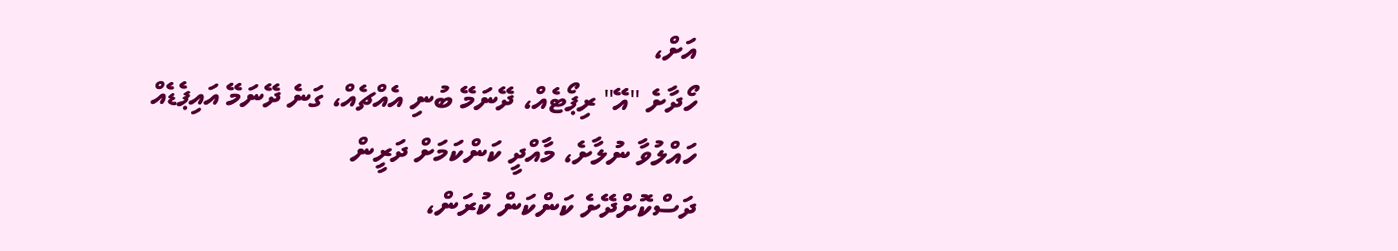އަށް،
ހޯދާށެ "އޭ" ރިޕޯޓެއް، ދޭނަމޭ ބުނި އެއްޗެއް، ގަނެ ދޭނަމޭ އައިޕެޑެއް
ހައްލުވާ ނުލާށެ، މާއްދީ ކަންކަމަށް ދަރީން
ދަސްކޮށްދޭށެ ކަންކަން ކުރަން،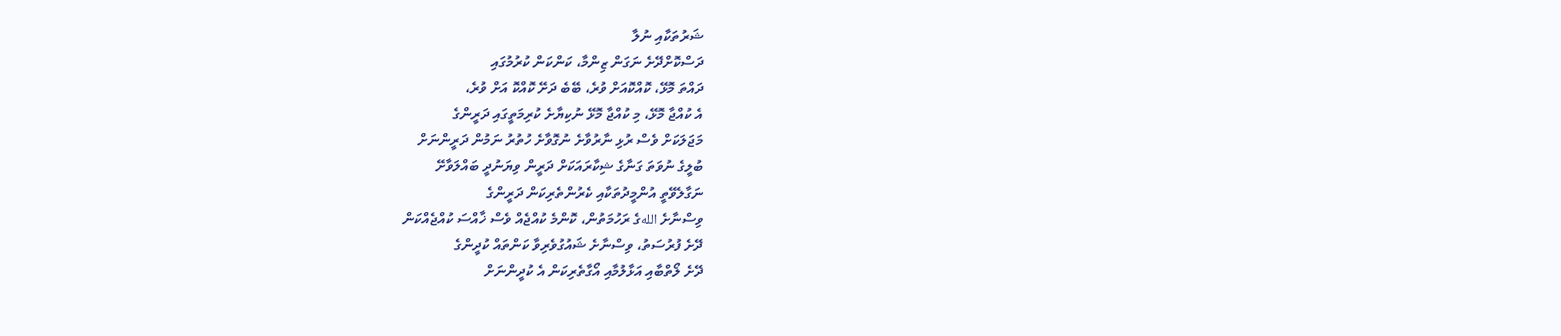ޝަރުތަކާއި ނުލާ
ދަސްކޮށްދޭށެ ނަގަން ޒިންމާ، ކަންކަން ކުރުމުގައި
ދައްތަ މޮޅޭ، ކޮއްކޮއަށް ވުރެ، ބޭބެ ދަށޭ ކޮއްކޮ އަށް ވުރެ،
އެ ކުއްޖާ މޮޅޭ، މި ކުއްޖާ މޮޅޭ ނުކިޔާށެ ކުރިމަތީގައި ދަރީންގެ
މަޖަލަކަށް ވެސް ރުޅި ނާރުވާށެ ނުގޮވާށެ ހުތުރު ނަމުން ދަރީންނަށް
ބުލީގެ ނުވަތަ ގަނާގެ ޝިކާރައަކަށް ދަރީން ވިޔަނުދީ ބައްލަވާށޭ
ނަގާލެވޭތީ އުންމީދުތަކާއި ކެރުންތެރިކަން ދަރީންގެ
ވިސްނާށެ اللهގެ ރަހުމަތުން، ކޮންމެ ކުއްޖެއް ވެސް ޚާއްސަ ކުއްޖެއްކަން
ދޭށެ ފުރުސަތު، ވިސްނާށެ ޝައުގުވެރިވާ ކަންތައް ކުދީންގެ
ދޭށެ ލޯތްބާއި އަޅާލުމާއި އޯގާތެރިކަން އެ ކުދީންނަށް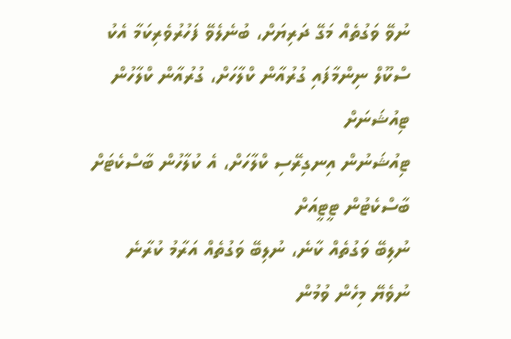ނުވޭ ވަގުތެއް މަގޭ ދަރިޔަށް، ބުނެލެވޭ ފަހުރުވެރިކަމާ އެކު
ސްކޫލް ނިންމާފައި ގުރުއާން ކްލާހަށް، ގުރުއާން ކްލާހުން ޓިއުޝަނަށް
ޓިއުޝަނުން އިނގިރޭސި ކްލާހަށް، އެ ކުލާހުން ބާސްކެޓަށް ބާސްކެޓުން ޓީޓީއަށް
ނުލިބޭ ވަގުތެއް ކާނެ، ނުލިބޭ ވަގުތެއް އަރާމު ކުރާނެ
ނުވެޔޭ މިހެން ވުމުން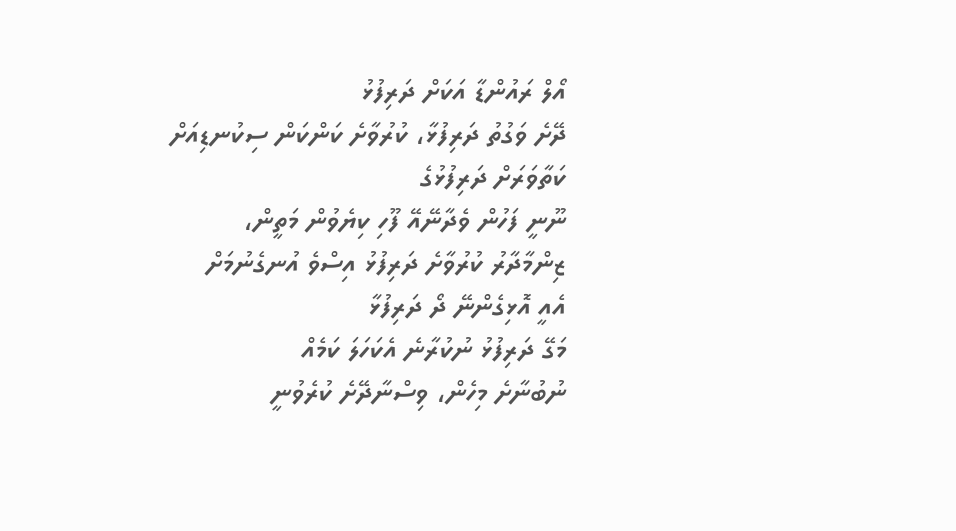އޯލް ރައުންޑާ އަކަށް ދަރިފުޅު
ދޭށެ ވަގުތު ދަރިފުޅާ، ކުރުވާށެ ކަންކަން ސިކުނޑިއަށް ކަތާވަރަށް ދަރިފުޅުގެ
ނޫނީ ފަހުން ވެދާނޭއޭ ފޫހި ކިޔެވުން މަތީން،
ޒިންމާދާރު ކުރުވާށެ ދަރިފުޅު އިސްވެ އުނގެނުމަށް
އެއީ އޮޅިގެންނޭ ދޯ ދަރިފުޅާ
މަގޭ ދަރިފުޅު ނުކުރާނެ އެކަހަލަ ކަމެއް
ނުބުނާށެ މިހެން، ވިސްނާދޭށެ ކުރެވުނީ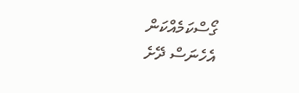ގޯސްކަމެއްކަން
އެހެނަސް ދޭށެ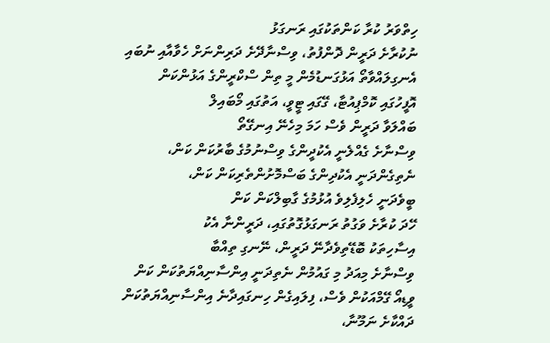ހިތްވަރު ކުރާ ކަންތަކުގައި ރަނގަޅު
ނުކުރާށެ ދަރީން ދޮންފުތު، ވިސްނާދޭށެ ދަރިންނަށް ހެވާއާއި ނުބައި
އެނގިލައްވާތޯ އަޅުގަނޑުމެން މީ ތިން ސްކްރީންގެ އަޅުންކަން
އޮފީހުގައި ކޮމްޕިއުޓާ، ގޭގައި ޓީވީ، އަތުގައި މޯބައިލް
ބައްލަވާ ދަރީން ވެސް ހަމަ މިހެނޭ އިނގޭތޯ
ވިސްނާށެ ގެއްލެނީ އެކުދީންގެ ވިސްނުމުގެ ބާރުކަން ކަން،
ނެތިގެންދަނީ އެކުދިންގެ ބަސްމޮށުންތެރިކަން ކަން،
ބީވެދަނީ ހެލިފެލިވެ އުޅުމުގެ ގާބިލްކަން ކަން
ހޭދަ ކުރާށެ ވަގުތު ރަނގަޅުގޮތުގައި، ދަރީންނާ އެކު
އިސާހިތަކު ބޮޑޭތިވެދާނޭ ދަރީން، ނޭނގި ތިއްބާ
ވިސްނާށެ މިއަދު މި ގައުމުން ނެތިދަނީ އިންސާނިއްޔަތުކަން ކަން
ވީޑިއޯ ގޭމްއަކުން ވެސް، ފިލައިގެން ހިނގައިދާނެ އިންސާނިއްޔަތުކަން
ދައްކާށެ ނަމޫނާ،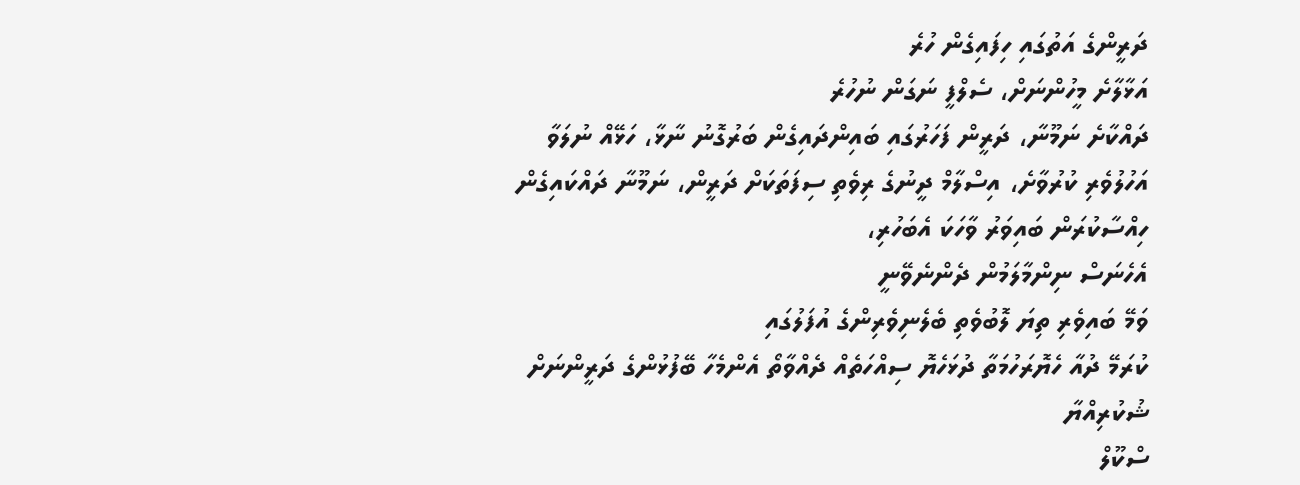ދަރީންގެ އަތުގައި ހިފައިގެން ހުރެ
އަޅާލާށެ މީހުންނަށް، ސެލްފީ ނަގަން ނުހުރެ
ދައްކާށެ ނަމޫނާ، ދަރީން ފަހަރުގައި ބައިންދައިގެން ބަރުގޮނު ނާޅާ، ހަޅޭއް ނުލަވާ
އަހުލުވެރި ކުރުވާށެ، އިސްލާމް ދީނުގެ ރިވެތި ސިފަތަކަށް ދަރީން، ނަމޫނާ ދައްކައިގެން
ހިއްސާކުރަން ބައިވަރު ވާހަކަ އެބަހުރި،
އެހެނަސް ނިންމާލަމުން ދެންނެވޭނީ
ވަމޭ ބައިވެރި ތިޔަ ލޮބުވެތި ބެލެނިވެރިންގެ އުފަލުގައި
ކުރަމޭ ދުއާ ހެޔޮރަހުމަތާ ދުޅަހެޔޮ ސިއްހަތެއް ދެއްވާތޯ އެންމެހާ ބޭފުޅުންގެ ދަރީންނަށް
ޝުކުރިއްޔާ
ސްކޫލް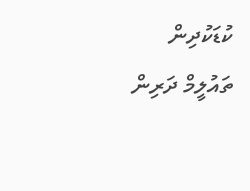ކުޑަކުދިން ތައުލީމް ދަރިން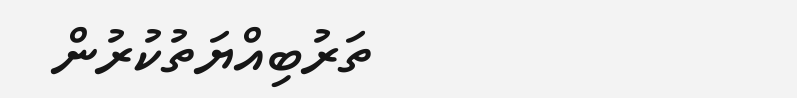ތަރުބިއްޔަތުކުރުން